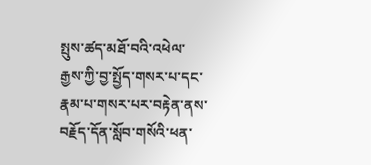སྤུས་ཚད་མཐོ་བའི་འཕེལ་རྒྱས་ཀྱི་བྱ་སྤྱོད་གསར་པ་དང་རྣམ་པ་གསར་པར་བརྟེན་ནས་བརྗོད་དོན་སློབ་གསོའི་ཕན་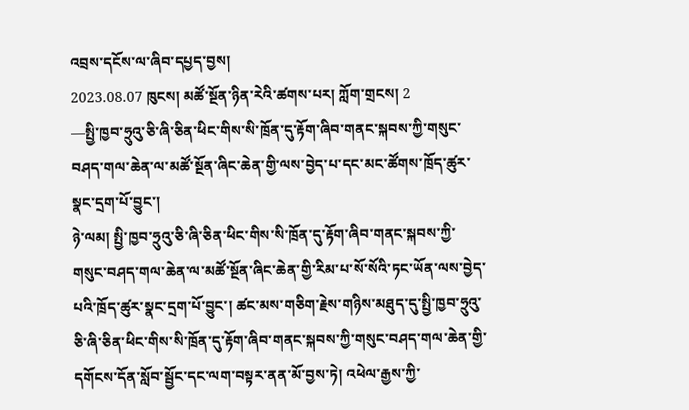འབྲས་དངོས་ལ་ཞིབ་དཔྱད་བྱས།
2023.08.07 ཁུངས། མཚོ་སྔོན་ཉིན་རེའི་ཚགས་པར། ཀློག་གྲངས། 2
—སྤྱི་ཁྱབ་ཧྲུའུ་ཅི་ཞི་ཅིན་ཕིང་གིས་སི་ཁྲོན་དུ་རྟོག་ཞིབ་གནང་སྐབས་ཀྱི་གསུང་བཤད་གལ་ཆེན་ལ་མཚོ་སྔོན་ཞིང་ཆེན་གྱི་ལས་བྱེད་པ་དང་མང་ཚོགས་ཁྲོད་ཚུར་སྣང་དྲག་པོ་བྱུང་།
ཉེ་ལམ། སྤྱི་ཁྱབ་ཧྲུའུ་ཅི་ཞི་ཅིན་ཕིང་གིས་སི་ཁྲོན་དུ་རྟོག་ཞིབ་གནང་སྐབས་ཀྱི་གསུང་བཤད་གལ་ཆེན་ལ་མཚོ་སྔོན་ཞིང་ཆེན་གྱི་རིམ་པ་སོ་སོའི་ཏང་ཡོན་ལས་བྱེད་པའི་ཁྲོད་ཚུར་སྣང་དྲག་པོ་བྱུང་། ཚང་མས་གཅིག་རྗེས་གཉིས་མཐུད་དུ་སྤྱི་ཁྱབ་ཧྲུའུ་ཅི་ཞི་ཅིན་ཕིང་གིས་སི་ཁྲོན་དུ་རྟོག་ཞིབ་གནང་སྐབས་ཀྱི་གསུང་བཤད་གལ་ཆེན་གྱི་དགོངས་དོན་སློབ་སྦྱོང་དང་ལག་བསྟར་ནན་མོ་བྱས་ཏེ། འཕེལ་རྒྱས་ཀྱི་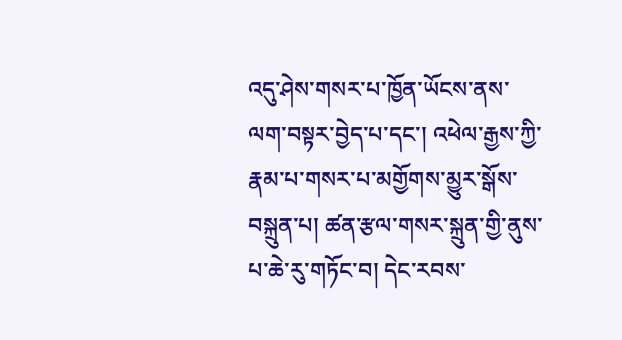འདུ་ཤེས་གསར་པ་ཁྱོན་ཡོངས་ནས་ལག་བསྟར་བྱེད་པ་དང་། འཕེལ་རྒྱས་ཀྱི་རྣམ་པ་གསར་པ་མགྱོགས་མྱུར་སྒོས་བསྐྲུན་པ། ཚན་རྩལ་གསར་སྐྲུན་གྱི་ནུས་པ་ཆེ་རུ་གཏོང་བ། དེང་རབས་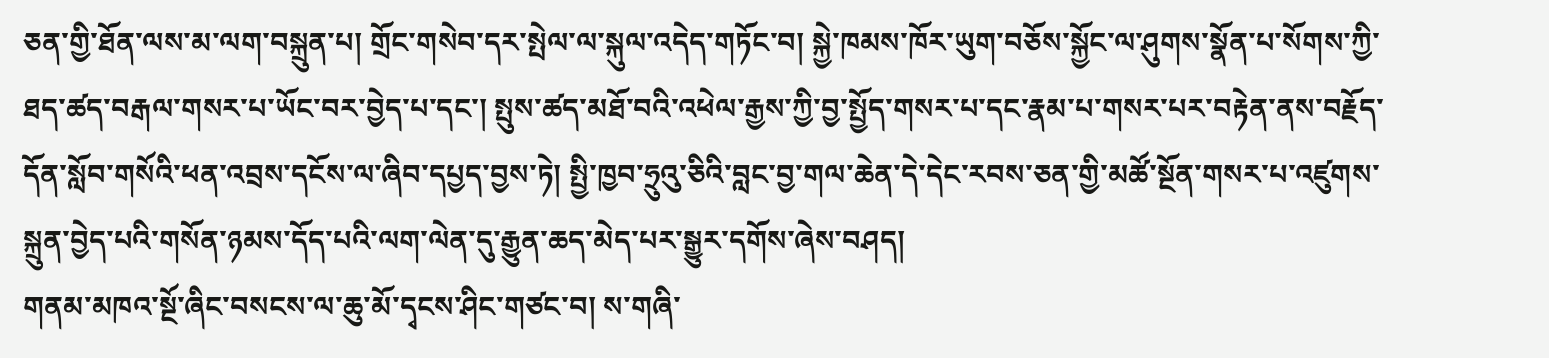ཅན་གྱི་ཐོན་ལས་མ་ལག་བསྐྲུན་པ། གྲོང་གསེབ་དར་སྤེལ་ལ་སྐུལ་འདེད་གཏོང་བ། སྐྱེ་ཁམས་ཁོར་ཡུག་བཅོས་སྐྱོང་ལ་ཤུགས་སྣོན་པ་སོགས་ཀྱི་ཐད་ཚད་བརྒལ་གསར་པ་ཡོང་བར་བྱེད་པ་དང་། སྤུས་ཚད་མཐོ་བའི་འཕེལ་རྒྱས་ཀྱི་བྱ་སྤྱོད་གསར་པ་དང་རྣམ་པ་གསར་པར་བརྟེན་ནས་བརྗོད་དོན་སློབ་གསོའི་ཕན་འབྲས་དངོས་ལ་ཞིབ་དཔྱད་བྱས་ཏེ། སྤྱི་ཁྱབ་ཧྲུའུ་ཅིའི་བླང་བྱ་གལ་ཆེན་དེ་དེང་རབས་ཅན་གྱི་མཚོ་སྔོན་གསར་པ་འཛུགས་སྐྲུན་བྱེད་པའི་གསོན་ཉམས་དོད་པའི་ལག་ལེན་དུ་རྒྱུན་ཆད་མེད་པར་སྒྱུར་དགོས་ཞེས་བཤད།
གནམ་མཁའ་སྔོ་ཞིང་བསངས་ལ་ཆུ་མོ་དྭངས་ཤིང་གཙང་བ། ས་གཞི་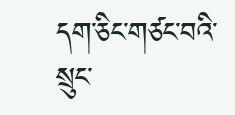དག་ཅིང་གཙང་བའི་སྲུང་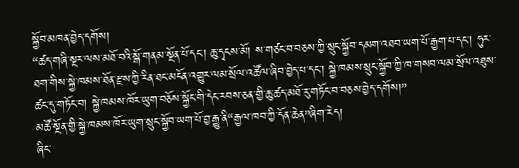སྐྱོབ་མཁན་བྱེད་དགོས།
“ཚད་གཞི་སྔར་ལས་མཐོ་བའི་སྒོ་གནམ་སྔོན་པོ་དང་། ཆུ་དྭངས་མོ། ས་གཙང་བ་བཅས་ཀྱི་སྲུང་སྐྱོབ་དམག་འཐབ་ཡག་པོ་རྒྱག་པ་དང་། ཧུར་ཐག་གིས་སྐྱེ་ཁམས་ཐོན་རྫས་ཀྱི་རིན་ཐང་མངོན་འགྱུར་ལམ་སྲོལ་འཚོལ་ཞིབ་བྱེད་པ་དང་། སྐྱེ་ཁམས་སྲུང་སྐྱོབ་ཀྱི་ཁ་གསབ་ལམ་སྲོལ་འཐུས་ཚང་དུ་གཏོང་བ། སྐྱེ་ཁམས་ཁོར་ཡུག་བཅོས་སྐྱོང་གི་དེང་རབས་ཅན་གྱི་ཆུ་ཚད་མཐོ་རུ་གཏོང་བ་བཅས་བྱེད་དགོས།”
མཚོ་སྔོན་གྱི་སྐྱེ་ཁམས་ཁོར་ཡུག་སྲུང་སྐྱོབ་ཡག་པོ་བྱ་རྒྱུ་ནི“རྒྱལ་ཁབ་ཀྱི་དོན་ཆེན”ཞིག་རེད།
ཞིང་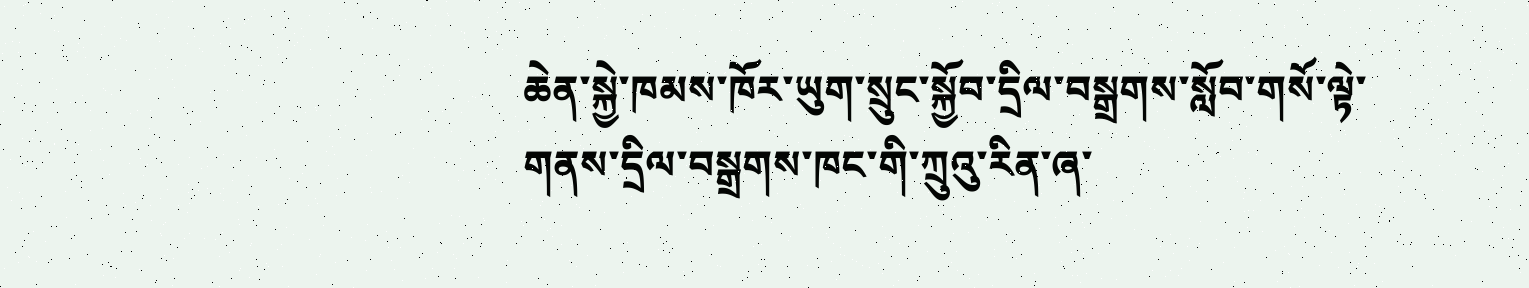ཆེན་སྐྱེ་ཁམས་ཁོར་ཡུག་སྲུང་སྐྱོབ་དྲིལ་བསྒྲགས་སློབ་གསོ་ལྟེ་གནས་དྲིལ་བསྒྲགས་ཁང་གི་ཀྲུའུ་རིན་ཞ་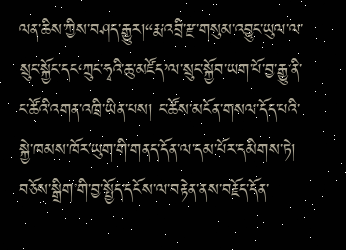ལན་ཆིས་ཀྱིས་བཤད་རྒྱུར།“རྨ་འབྲི་རྫ་གསུམ་འབྱུང་ཡུལ་ལ་སྲུང་སྐྱོང་དང‘ཀྲུང་ཧྭའི་ཆུ་མཛོད’ལ་སྲུང་སྐྱོབ་ཡག་པོ་བྱ་རྒྱུ་ནི་ང་ཚོའི་འགན་འཁྲི་ཡིན་པས། ང་ཚོས་མངོན་གསལ་དོད་པའི་སྐྱེ་ཁམས་ཁོར་ཡུག་གི་གནད་དོན་ལ་དམ་པོར་དམིགས་ཏེ། བཅོས་སྒྲིག་གི་བྱ་སྤྱོད་དངོས་ལ་བརྟེན་ནས་བརྗོད་དོན་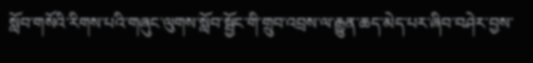སློབ་གསོའི་རིགས་པའི་གཞུང་ལུགས་སློབ་སྦྱོང་གི་གྲུབ་འབྲས་ལ་རྒྱུན་ཆད་མེད་པར་ཞིབ་བཤེར་བྱས་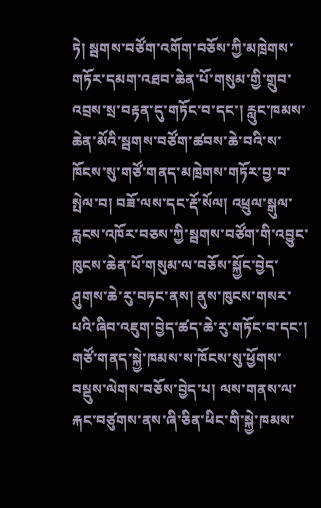ཏེ། སྦགས་བཙོག་འགོག་བཅོས་ཀྱི་མཁྲེགས་གཏོར་དམག་འཐབ་ཆེན་པོ་གསུམ་གྱི་གྲུབ་འབྲས་སྲ་བརྟན་དུ་གཏོང་བ་དང་། རླུང་ཁམས་ཆེན་མོའི་སྦགས་བཙོག་ཚབས་ཆེ་བའི་ས་ཁོངས་སུ་གཙོ་གནད་མཁྲེགས་གཏོར་བྱ་བ་སྤེལ་བ། བཟོ་ལས་དང་རྡོ་སོལ། འཕྲུལ་སྒུལ་རླངས་འཁོར་བཅས་ཀྱི་སྦགས་བཙོག་གི་འབྱུང་ཁུངས་ཆེན་པོ་གསུམ་ལ་བཅོས་སྐྱོང་བྱེད་ཤུགས་ཆེ་རུ་བཏང་ནས། ནུས་ཁུངས་གསར་པའི་ཞིབ་འཇུག་བྱེད་ཚད་ཆེ་རུ་གཏོང་བ་དང་། གཙོ་གནད་སྐྱེ་ཁམས་ས་ཁོངས་སུ་ཕྱོགས་བསྡུས་ལེགས་བཅོས་བྱེད་པ། ལས་གནས་ལ་རྐང་བཙུགས་ནས་ཞི་ཅིན་ཕིང་གི་སྐྱེ་ཁམས་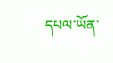དཔལ་ཡོན་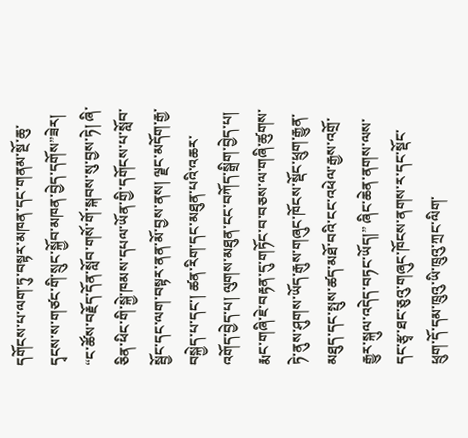དགོངས་པ་ལག་ཏུ་བསྟར་མཁན་དང་གནམ་སྔོ་ཆུ་དྭངས་ས་གཙང་གི་སྲུང་སྐྱོབ་མཁན་བྱེད་དགོས”ཟེར།
“ང་ཚོས་བརྗོད་དོན་སློབ་གསོ་གོ་སྐབས་སུ་བྱས་ཏེ། ཞི་ཅིན་ཕིང་གི་སྐྱེ་ཁམས་དཔལ་ཡོན་གྱི་དགོངས་པ་སློབ་སྦྱོང་དང་ལག་བསྟར་ནན་མོ་བྱས་ནས། ལྗང་མདོག་རྒྱ་བསྐྱེད་པ་དང་། ཚན་རིག་དང་མཐུན་པའི་འཆར་འགོད་བྱེད་པ། ལུགས་མཐུན་ངང་བཀོད་སྒྲིག་བྱེད་པ། རྨང་གཞི་ཇེ་བརྟན་དུ་གཏོང་བ་བཅས་ལ་གཞི་ཚུགས་ཏེ་ནུས་ཤུགས་ཡོད་རྒུས་གཞུང་ཁོངས་སྡོང་ཕྲུག་རྒྱུན་མཐུད་དང་སྤུས་ཚད་མཐོ་བའི་ངང་འཕེལ་རྒྱས་འགྲོ་རྒྱུར་སྐུལ་འདེད་བཏང་ཡོད།” ཞིང་ཆེན་ནགས་ལས་དང་རྩྭ་ཐང་ཅུའུ་གཞུང་ཁོངས་ནགས་ར་དང་སྡོང་ཕྲུག་དོ་དམ་ཁྲུའུ་ཡི་ཁྲུའུ་ཀྲང་ལིག་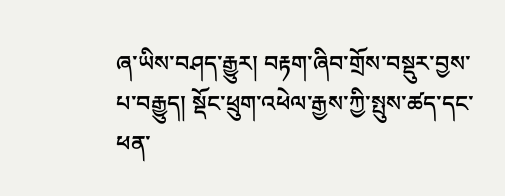ཞ་ཡིས་བཤད་རྒྱུར། བརྟག་ཞིབ་གྲོས་བསྡུར་བྱས་པ་བརྒྱུད། སྡོང་ཕྲུག་འཕེལ་རྒྱས་ཀྱི་སྤུས་ཚད་དང་ཕན་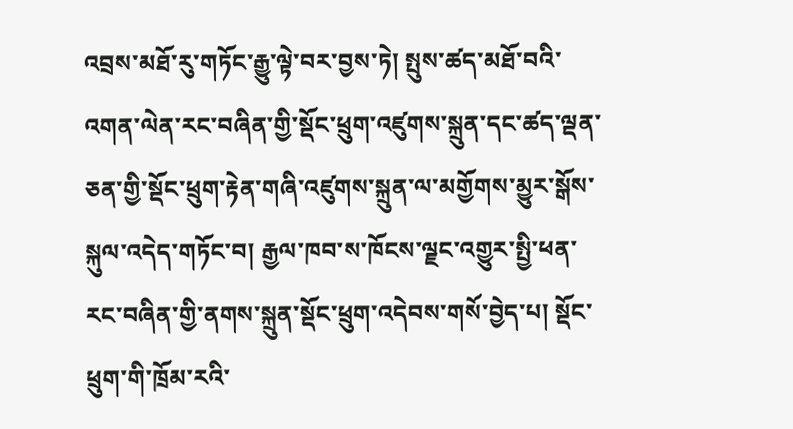འབྲས་མཐོ་རུ་གཏོང་རྒྱུ་ལྟེ་བར་བྱས་ཏེ། སྤུས་ཚད་མཐོ་བའི་འགན་ལེན་རང་བཞིན་གྱི་སྡོང་ཕྲུག་འཛུགས་སྐྲུན་དང་ཚད་ལྡན་ཅན་གྱི་སྡོང་ཕྲུག་རྟེན་གཞི་འཛུགས་སྐྲུན་ལ་མགྱོགས་མྱུར་སྒོས་སྐུལ་འདེད་གཏོང་བ། རྒྱལ་ཁབ་ས་ཁོངས་ལྗང་འགྱུར་སྤྱི་ཕན་རང་བཞིན་གྱི་ནགས་སྐྲུན་སྡོང་ཕྲུག་འདེབས་གསོ་བྱེད་པ། སྡོང་ཕྲུག་གི་ཁྲོམ་རའི་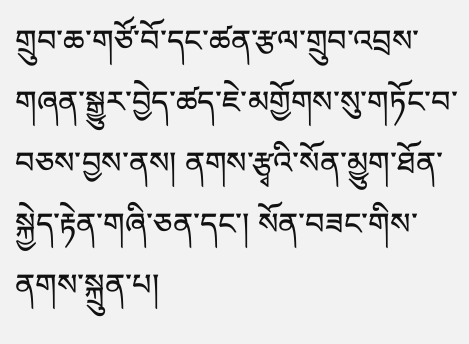གྲུབ་ཆ་གཙོ་བོ་དང་ཚན་རྩལ་གྲུབ་འབྲས་གཞན་སྒྱུར་བྱེད་ཚད་ཇེ་མགྱོགས་སུ་གཏོང་བ་བཅས་བྱས་ནས། ནགས་རྩྭའི་སོན་མྱུག་ཐོན་སྐྱེད་རྟེན་གཞི་ཅན་དང་། སོན་བཟང་གིས་ནགས་སྐྲུན་པ།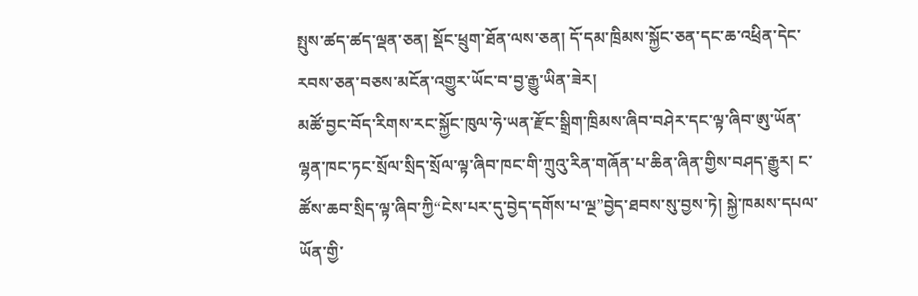སྤུས་ཚད་ཚད་ལྡན་ཅན། སྡོང་ཕྲུག་ཐོན་ལས་ཅན། དོ་དམ་ཁྲིམས་སྐྱོང་ཅན་དང་ཆ་འཕྲིན་དེང་རབས་ཅན་བཅས་མངོན་འགྱུར་ཡོང་བ་བྱ་རྒྱུ་ཡིན་ཟེར།
མཚོ་བྱང་བོད་རིགས་རང་སྐྱོང་ཁུལ་ཧེ་ཡན་རྫོང་སྒྲིག་ཁྲིམས་ཞིབ་བཤེར་དང་ལྟ་ཞིབ་ཨུ་ཡོན་ལྷན་ཁང་ཏང་སྲོལ་སྲིད་སྲོལ་ལྟ་ཞིབ་ཁང་གི་ཀྲུའུ་རིན་གཞོན་པ་ཆིན་ཞིན་གྱིས་བཤད་རྒྱུར། ང་ཚོས་ཆབ་སྲིད་ལྟ་ཞིབ་ཀྱི“ངེས་པར་དུ་བྱེད་དགོས་པ་ལྔ”བྱེད་ཐབས་སུ་བྱས་ཏེ། སྐྱེ་ཁམས་དཔལ་ཡོན་གྱི་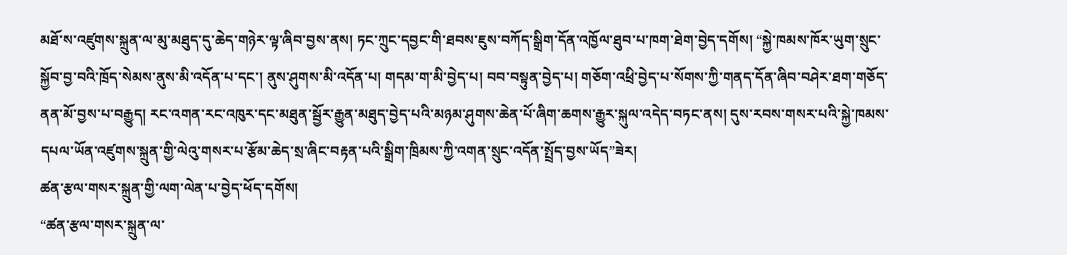མཐོ་ས་འཛུགས་སྐྲུན་ལ་མུ་མཐུད་དུ་ཆེད་གཉེར་ལྟ་ཞིབ་བྱས་ནས། ཏང་ཀྲུང་དབྱང་གི་ཐབས་ཇུས་བཀོད་སྒྲིག་དོན་འཁྱོལ་ཐུབ་པ་ཁག་ཐེག་བྱེད་དགོས། “སྐྱེ་ཁམས་ཁོར་ཡུག་སྲུང་སྐྱོབ་བྱ་བའི་ཁྲོད་སེམས་ནུས་མི་འདོན་པ་དང་། ནུས་ཤུགས་མི་འདོན་པ། གདམ་ག་མི་བྱེད་པ། བབ་བསྟུན་བྱེད་པ། གཅོག་འཕྲི་བྱེད་པ་སོགས་ཀྱི་གནད་དོན་ཞིབ་བཤེར་ཐག་གཅོད་ནན་མོ་བྱས་པ་བརྒྱུད། རང་འགན་རང་འཁུར་དང་མཐུན་སྦྱོར་རྒྱུན་མཐུད་བྱེད་པའི་མཉམ་ཤུགས་ཆེན་པོ་ཞིག་ཆགས་རྒྱུར་སྐུལ་འདེད་བཏང་ནས། དུས་རབས་གསར་པའི་སྐྱེ་ཁམས་དཔལ་ཡོན་འཛུགས་སྐྲུན་གྱི་ལེའུ་གསར་པ་རྩོམ་ཆེད་སྲ་ཞིང་བརྟན་པའི་སྒྲིག་ཁྲིམས་ཀྱི་འགན་སྲུང་འདོན་སྤྲོད་བྱས་ཡོད”ཟེར།
ཚན་རྩལ་གསར་སྐྲུན་གྱི་ལག་ལེན་པ་བྱེད་ཕོད་དགོས།
“ཚན་རྩལ་གསར་སྐྲུན་ལ་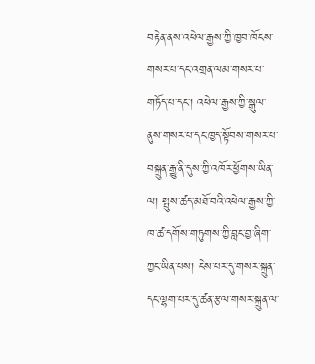བརྟེན་ནས་འཕེལ་རྒྱས་ཀྱི་ཁྱབ་ཁོངས་གསར་པ་དང་འགྲན་ལམ་གསར་པ་གཏོད་པ་དང་། འཕེལ་རྒྱས་ཀྱི་སྒུལ་ནུས་གསར་པ་དང་ཁྱད་སྟོབས་གསར་པ་བསྐྲུན་རྒྱུ་ནི་དུས་ཀྱི་འཁོར་ཕྱོགས་ཡིན་ལ། སྤུས་ཚད་མཐོ་བའི་འཕེལ་རྒྱས་ཀྱི་ཁ་ཚ་དགོས་གཏུགས་ཀྱི་བླང་བྱ་ཞིག་ཀྱང་ཡིན་པས། ངེས་པར་དུ་གསར་སྐྲུན་དང་ལྷག་པར་དུ་ཚན་རྩལ་གསར་སྐྲུན་ལ་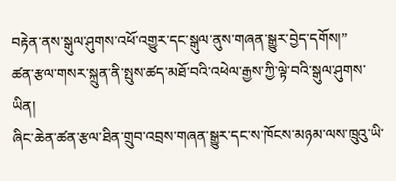བརྟེན་ནས་སྒུལ་ཤུགས་འཕོ་འགྱུར་དང་སྒུལ་ནུས་གཞན་སྒྱུར་བྱེད་དགོས།”
ཚན་རྩལ་གསར་སྐྲུན་ནི་སྤུས་ཚད་མཐོ་བའི་འཕེལ་རྒྱས་ཀྱི་ལྟེ་བའི་སྒུལ་ཤུགས་ཡིན།
ཞིང་ཆེན་ཚན་རྩལ་ཐིན་གྲུབ་འབྲས་གཞན་སྒྱུར་དང་ས་ཁོངས་མཉམ་ལས་ཁྲུའུ་ཡི་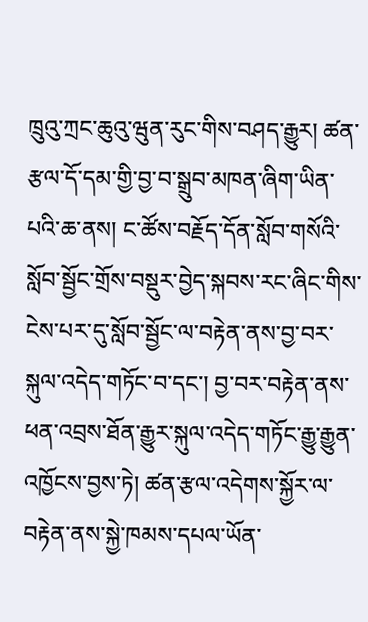ཁྲུའུ་ཀྲང་ཆུའུ་ཝུན་རུང་གིས་བཤད་རྒྱུར། ཚན་རྩལ་དོ་དམ་གྱི་བྱ་བ་སྒྲུབ་མཁན་ཞིག་ཡིན་པའི་ཆ་ནས། ང་ཚོས་བརྗོད་དོན་སློབ་གསོའི་སློབ་སྦྱོང་གྲོས་བསྡུར་བྱེད་སྐབས་རང་ཞིང་གིས་ངེས་པར་དུ་སློབ་སྦྱོང་ལ་བརྟེན་ནས་བྱ་བར་སྐུལ་འདེད་གཏོང་བ་དང་། བྱ་བར་བརྟེན་ནས་ཕན་འབྲས་ཐོན་རྒྱུར་སྐུལ་འདེད་གཏོང་རྒྱུ་རྒྱུན་འཁྱོངས་བྱས་ཏེ། ཚན་རྩལ་འདེགས་སྐྱོར་ལ་བརྟེན་ནས་སྐྱེ་ཁམས་དཔལ་ཡོན་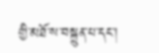གྱི་མཐོ་ས་བསྐྲུན་པ་དང་།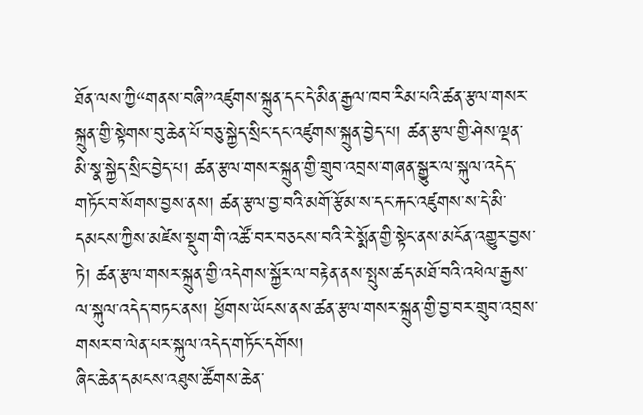ཐོན་ལས་ཀྱི“གནས་བཞི”འཛུགས་སྐྲུན་དང་དེ་མིན་རྒྱལ་ཁབ་རིམ་པའི་ཚན་རྩལ་གསར་སྐྲུན་གྱི་སྟེགས་བུ་ཆེན་པོ་བཅུ་སྐྱེད་སྲིང་དང་འཛུགས་སྐྲུན་བྱེད་པ། ཚན་རྩལ་གྱི་ཤེས་ལྡན་མི་སྣ་སྐྱེད་སྲིང་བྱེད་པ། ཚན་རྩལ་གསར་སྐྲུན་གྱི་གྲུབ་འབྲས་གཞན་སྒྱུར་ལ་སྐུལ་འདེད་གཏོང་བ་སོགས་བྱས་ནས། ཚན་རྩལ་བྱ་བའི་མགོ་རྩོམ་ས་དང་རྐང་འཛུགས་ས་དེ་མི་དམངས་ཀྱིས་མཛེས་སྡུག་གི་འཚོ་བར་བཅངས་བའི་རེ་སྨོན་གྱི་སྟེང་ནས་མངོན་འགྱུར་བྱས་ཏེ། ཚན་རྩལ་གསར་སྐྲུན་གྱི་འདེགས་སྐྱོར་ལ་བརྟེན་ནས་སྤུས་ཚད་མཐོ་བའི་འཕེལ་རྒྱས་ལ་སྐུལ་འདེད་བཏང་ནས། ཕྱོགས་ཡོངས་ནས་ཚན་རྩལ་གསར་སྐྲུན་གྱི་བྱ་བར་གྲུབ་འབྲས་གསར་བ་ལེན་པར་སྐུལ་འདེད་གཏོང་དགོས།
ཞིང་ཆེན་དམངས་འཐུས་ཚོགས་ཆེན་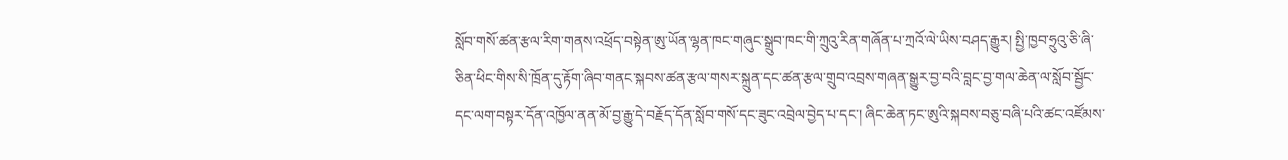སློབ་གསོ་ཚན་རྩལ་རིག་གནས་འཕྲོད་བསྟེན་ཨུ་ཡོན་ལྷན་ཁང་གཞུང་སྒྲུབ་ཁང་གི་ཀྲུའུ་རིན་གཞོན་པ་ཀྲའོ་ལེ་ཡིས་བཤད་རྒྱུར། སྤྱི་ཁྱབ་ཧྲུའུ་ཅི་ཞི་ཅིན་ཕིང་གིས་སི་ཁྲོན་དུ་རྟོག་ཞིབ་གནང་སྐབས་ཚན་རྩལ་གསར་སྐྲུན་དང་ཚན་རྩལ་གྲུབ་འབྲས་གཞན་སྒྱུར་བྱ་བའི་བླང་བྱ་གལ་ཆེན་ལ་སློབ་སྦྱོང་དང་ལག་བསྟར་དོན་འཁྱོལ་ནན་མོ་བྱ་རྒྱུ་དེ་བརྗོད་དོན་སློབ་གསོ་དང་ཟུང་འབྲེལ་བྱེད་པ་དང་། ཞིང་ཆེན་ཏང་ཨུའི་སྐབས་བཅུ་བཞི་པའི་ཚང་འཛོམས་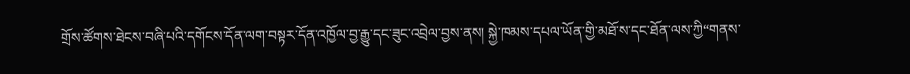གྲོས་ཚོགས་ཐེངས་བཞི་པའི་དགོངས་དོན་ལག་བསྟར་དོན་འཁྱོལ་བྱ་རྒྱུ་དང་ཟུང་འབྲེལ་བྱས་ནས། སྐྱེ་ཁམས་དཔལ་ཡོན་གྱི་མཐོ་ས་དང་ཐོན་ལས་ཀྱི“གནས་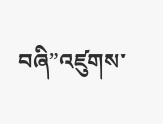བཞི”འཛུགས་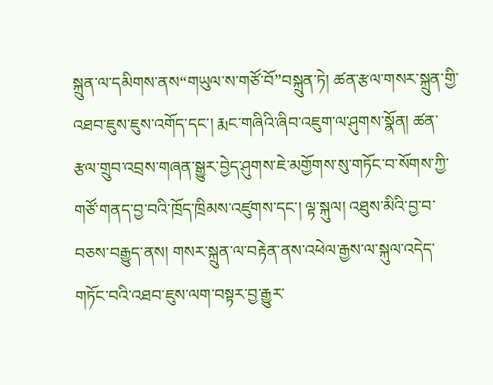སྐྲུན་ལ་དམིགས་ནས“གཡུལ་ས་གཙོ་བོ”བསྐྲུན་ཏེ། ཚན་རྩལ་གསར་སྐྲུན་གྱི་འཐབ་ཇུས་ཇུས་འགོད་དང་། རྨང་གཞིའི་ཞིབ་འཇུག་ལ་ཤུགས་སྣོན། ཚན་རྩལ་གྲུབ་འབྲས་གཞན་སྒྱུར་བྱེད་ཤུགས་ཇེ་མགྱོགས་སུ་གཏོང་བ་སོགས་ཀྱི་གཙོ་གནད་བྱ་བའི་ཁྲོད་ཁྲིམས་འཛུགས་དང་། ལྟ་སྐུལ། འཐུས་མིའི་བྱ་བ་བཅས་བརྒྱུད་ནས། གསར་སྐྲུན་ལ་བརྟེན་ནས་འཕེལ་རྒྱས་ལ་སྐུལ་འདེད་གཏོང་བའི་འཐབ་ཇུས་ལག་བསྟར་བྱ་རྒྱུར་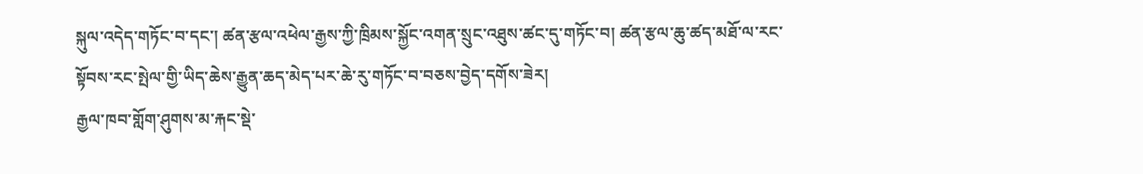སྐུལ་འདེད་གཏོང་བ་དང་། ཚན་རྩལ་འཕེལ་རྒྱས་ཀྱི་ཁྲིམས་སྐྱོང་འགན་སྲུང་འཐུས་ཚང་དུ་གཏོང་བ། ཚན་རྩལ་ཆུ་ཚད་མཐོ་ལ་རང་སྟོབས་རང་སྤེལ་གྱི་ཡིད་ཆེས་རྒྱུན་ཆད་མེད་པར་ཆེ་རུ་གཏོང་བ་བཅས་བྱེད་དགོས་ཟེར།
རྒྱལ་ཁབ་གློག་ཤུགས་མ་རྐང་སྡེ་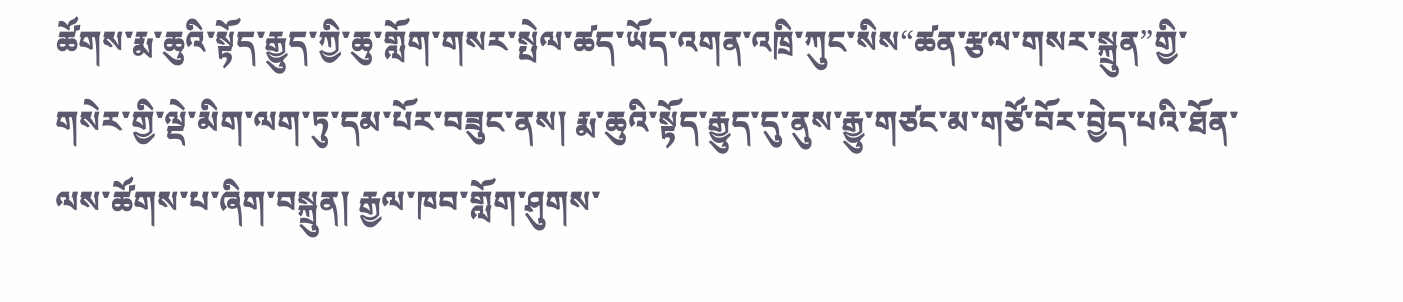ཚོགས་རྨ་ཆུའི་སྟོད་རྒྱུད་ཀྱི་ཆུ་གློག་གསར་སྤེལ་ཚད་ཡོད་འགན་འཁྲི་ཀུང་སིས“ཚན་རྩལ་གསར་སྐྲུན”གྱི་གསེར་གྱི་ལྡེ་མིག་ལག་ཏུ་དམ་པོར་བཟུང་ནས། རྨ་ཆུའི་སྟོད་རྒྱུད་དུ་ནུས་རྒྱུ་གཙང་མ་གཙོ་བོར་བྱེད་པའི་ཐོན་ལས་ཚོགས་པ་ཞིག་བསྐྲུན། རྒྱལ་ཁབ་གློག་ཤུགས་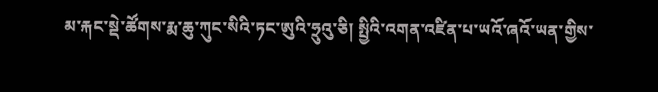མ་རྐང་སྡེ་ཚོགས་རྨ་ཆུ་ཀུང་སིའི་ཏང་ཨུའི་ཧྲུའུ་ཅི། སྤྱིའི་འགན་འཛིན་པ་ཡའོ་ཞའོ་ཡན་གྱིས་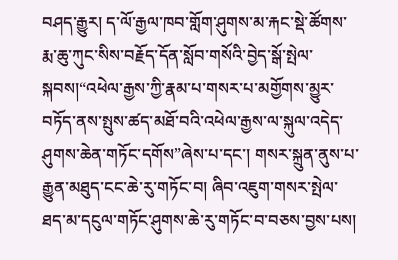བཤད་རྒྱུར། ད་ལོ་རྒྱལ་ཁབ་གློག་ཤུགས་མ་རྐང་སྡེ་ཚོགས་རྨ་ཆུ་ཀུང་སིས་བརྗོད་དོན་སློབ་གསོའི་བྱེད་སྒོ་སྤེལ་སྐབས།“འཕེལ་རྒྱས་ཀྱི་རྣམ་པ་གསར་པ་མགྱོགས་མྱུར་བཏོད་ནས་སྤུས་ཚད་མཐོ་བའི་འཕེལ་རྒྱས་ལ་སྐུལ་འདེད་ཤུགས་ཆེན་གཏོང་དགོས”ཞེས་པ་དང་། གསར་སྐྲུན་ནུས་པ་རྒྱུན་མཐུད་ངང་ཆེ་རུ་གཏོང་བ། ཞིབ་འཇུག་གསར་སྤེལ་ཐད་མ་དངུལ་གཏོང་ཤུགས་ཆེ་རུ་གཏོང་བ་བཅས་བྱས་པས།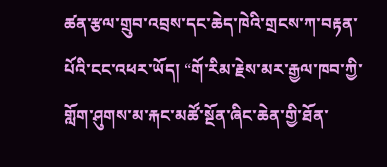ཚན་རྩལ་གྲུབ་འབྲས་དང་ཆེད་ཁེའི་གྲངས་ཀ་བརྟན་པོའི་ངང་འཕར་ཡོད། “གོ་རིམ་རྗེས་མར་རྒྱལ་ཁབ་ཀྱི་གློག་ཤུགས་མ་རྐང་མཚོ་སྔོན་ཞིང་ཆེན་གྱི་ཐོན་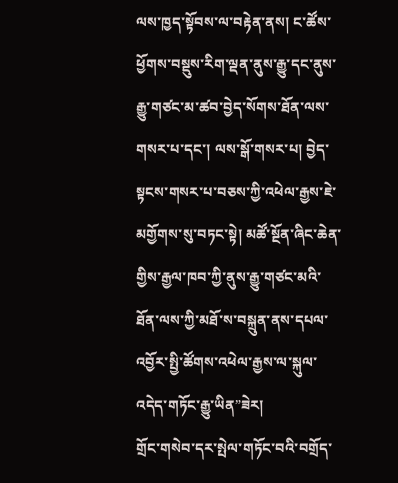ལས་ཁྱད་སྟོབས་ལ་བརྟེན་ནས། ང་ཚོས་ཕྱོགས་བསྡུས་རིག་ལྡན་ནུས་རྒྱུ་དང་ནུས་རྒྱུ་གཙང་མ་ཚབ་བྱེད་སོགས་ཐོན་ལས་གསར་པ་དང་། ལས་སྒོ་གསར་པ། བྱེད་སྟངས་གསར་པ་བཅས་ཀྱི་འཕེལ་རྒྱས་ཇེ་མགྱོགས་སུ་བཏང་སྟེ། མཚོ་སྔོན་ཞིང་ཆེན་གྱིས་རྒྱལ་ཁབ་ཀྱི་ནུས་རྒྱུ་གཙང་མའི་ཐོན་ལས་ཀྱི་མཐོ་ས་བསྐྲུན་ནས་དཔལ་འབྱོར་སྤྱི་ཚོགས་འཕེལ་རྒྱས་ལ་སྐུལ་འདེད་གཏོང་རྒྱུ་ཡིན”ཟེར།
གྲོང་གསེབ་དར་སྤེལ་གཏོང་བའི་བགྲོད་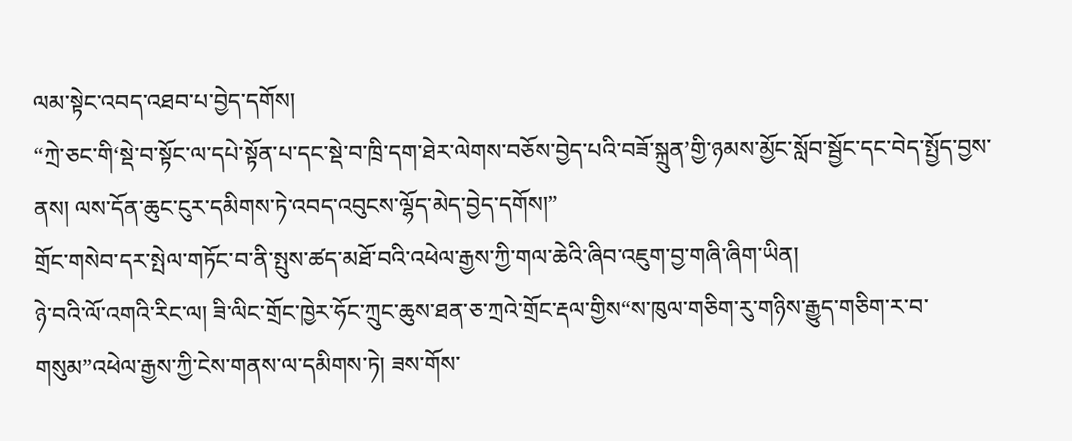ལམ་སྟེང་འབད་འཐབ་པ་བྱེད་དགོས།
“ཀྲེ་ཅང་གི‘སྡེ་བ་སྟོང་ལ་དཔེ་སྟོན་པ་དང་སྡེ་བ་ཁྲི་དག་ཐེར་ལེགས་བཅོས་བྱེད་པའི་བཟོ་སྐྲུན’གྱི་ཉམས་མྱོང་སློབ་སྦྱོང་དང་བེད་སྤྱོད་བྱས་ནས། ལས་དོན་ཆུང་ངུར་དམིགས་ཏེ་འབད་འབུངས་ལྷོད་མེད་བྱེད་དགོས།”
གྲོང་གསེབ་དར་སྤེལ་གཏོང་བ་ནི་སྤུས་ཚད་མཐོ་བའི་འཕེལ་རྒྱས་ཀྱི་གལ་ཆེའི་ཞིབ་འཇུག་བྱ་གཞི་ཞིག་ཡིན།
ཉེ་བའི་ལོ་འགའི་རིང་ལ། ཟི་ལིང་གྲོང་ཁྱེར་ཧོང་ཀྲུང་ཆུས་ཐན་ཅ་ཀྲའེ་གྲོང་རྡལ་གྱིས“ས་ཁུལ་གཅིག་རུ་གཉིས་རྒྱུད་གཅིག་ར་བ་གསུམ”འཕེལ་རྒྱས་ཀྱི་ངེས་གནས་ལ་དམིགས་ཏེ། ཟས་གོས་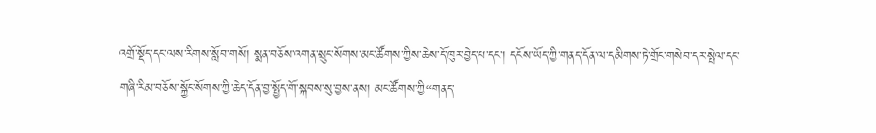འགྲོ་སྡོད་དང་ལས་རིགས་སློབ་གསོ། སྨན་བཅོས་འགན་སྲུང་སོགས་མང་ཚོགས་ཀྱིས་ཆེས་དོ་ཁུར་བྱེད་པ་དང་། དངོས་ཡོད་ཀྱི་གནད་དོན་ལ་དམིགས་ཏེ་གྲོང་གསེབ་དར་སྤེལ་དང་གཞི་རིམ་བཅོས་སྐྱོང་སོགས་ཀྱི་ཆེད་དོན་བྱ་སྤྱོད་གོ་སྐབས་སུ་བྱས་ནས། མང་ཚོགས་ཀྱི“གནད་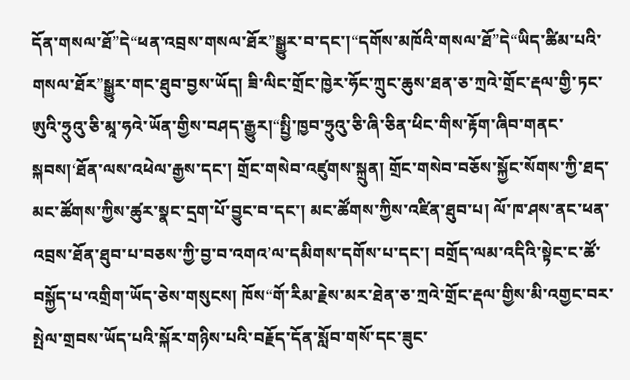དོན་གསལ་ཐོ”དེ“ཕན་འབྲས་གསལ་ཐོར”སྒྱུར་བ་དང་།“དགོས་མཁོའི་གསལ་ཐོ”དེ“ཡིད་ཚིམ་པའི་གསལ་ཐོར”སྒྱུར་གང་ཐུབ་བྱས་ཡོད། ཟི་ལིང་གྲོང་ཁྱེར་ཧོང་ཀྲུང་ཆུས་ཐན་ཅ་ཀྲའེ་གྲོང་རྡལ་གྱི་ཏང་ཨུའི་ཧྲུའུ་ཅི་མཱ་ཧའེ་ཡོན་གྱིས་བཤད་རྒྱུར།“སྤྱི་ཁྱབ་ཧྲུའུ་ཅི་ཞི་ཅིན་ཕིང་གིས་རྟོག་ཞིབ་གནང་སྐབས།‘ཐོན་ལས་འཕེལ་རྒྱས་དང་། གྲོང་གསེབ་འཛུགས་སྐྲུན། གྲོང་གསེབ་བཅོས་སྐྱོང་སོགས་ཀྱི་ཐད་མང་ཚོགས་ཀྱིས་ཚུར་སྣང་དྲག་པོ་བྱུང་བ་དང་། མང་ཚོགས་ཀྱིས་འཛིན་ཐུབ་པ། ལོ་ཁ་ཤས་ནང་ཕན་འབྲས་ཐོན་ཐུབ་པ་བཅས་ཀྱི་བྱ་བ་འགའ’ལ་དམིགས་དགོས་པ་དང་། བགྲོད་ལམ་འདིའི་སྟེང་ང་ཚོ་བསྐྱོད་པ་འགྲིག་ཡོད་ཅེས་གསུངས། ཁོས“གོ་རིམ་རྗེས་མར་ཐེན་ཅ་ཀྲའེ་གྲོང་རྡལ་གྱིས་མི་འགྱང་བར་སྤེལ་གྲབས་ཡོད་པའི་སྐོར་གཉིས་པའི་བརྗོད་དོན་སློབ་གསོ་དང་ཟུང་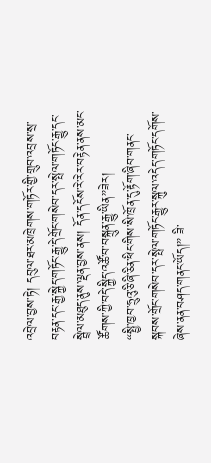འབྲེལ་བྱས་ཏེ། དབུལ་ཐར་མཁྲེགས་གཏོར་གྱི་གྲུབ་འབྲས་སྲ་བརྟན་དང་རྒྱ་སྐྱེད་གཏོང་རྒྱུ་དེ་གྲོང་གསེབ་དར་སྤེལ་གཏོང་རྒྱུ་དང་སྦྲེལ་མཐུད་ནུས་ལྡན་བྱས་ནས། དོན་དངོས་རེ་རེར་བརྟེན་ནས་མང་ཚོགས་ཀྱི་བདེ་སྐྱིད་འཚོ་བ་བསྐྲུན་རྒྱུ་ཡིན”ཟེར།
“སྤྱི་ཁྱབ་ཧྲུའུ་ཅི་ཞི་ཅིན་ཕིང་གིས་སི་ཁྲོན་དུ་རྟོག་ཞིབ་གནང་སྐབས་གྲོང་གསེབ་དར་སྤེལ་གཏོང་རྒྱུར་སྐུལ་འདེད་གཏོང་དགོས་ཞེས་ནན་བཤད་གནང་ཡོད།” ཟི་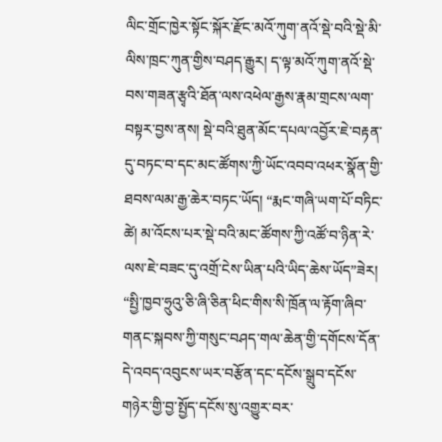ལིང་གྲོང་ཁྱེར་སྟོང་སྐོར་རྫོང་མའོ་ཀུག་ནའོ་སྡེ་བའི་སྡེ་མི་ལིས་ཁྲང་ཀུན་གྱིས་བཤད་རྒྱུར། ད་ལྟ་མའོ་ཀུག་ནའོ་སྡེ་བས་གཟན་རྩྭའི་ཐོན་ལས་འཕེལ་རྒྱས་རྣམ་གྲངས་ལག་བསྟར་བྱས་ནས། སྡེ་བའི་ཐུན་མོང་དཔལ་འབྱོར་ཇེ་བརྟན་དུ་བཏང་བ་དང་མང་ཚོགས་ཀྱི་ཡོང་འབབ་འཕར་སྣོན་གྱི་ཐབས་ལམ་རྒྱ་ཆེར་བཏང་ཡོད། “རྨང་གཞི་ཡག་པོ་བཏིང་ཚེ། མ་འོངས་པར་སྡེ་བའི་མང་ཚོགས་ཀྱི་འཚོ་བ་ཉིན་རེ་ལས་ཇེ་བཟང་དུ་འགྲོ་ངེས་ཡིན་པའི་ཡིད་ཆེས་ཡོད”ཟེར།
“སྤྱི་ཁྱབ་ཧྲུའུ་ཅི་ཞི་ཅིན་ཕིང་གིས་སི་ཁྲོན་ལ་རྟོག་ཞིབ་གནང་སྐབས་ཀྱི་གསུང་བཤད་གལ་ཆེན་གྱི་དགོངས་དོན་དེ་འབད་འབུངས་ཡར་བརྩོན་དང་དངོས་སྒྲུབ་དངོས་གཉེར་གྱི་བྱ་སྤྱོད་དངོས་སུ་འགྱུར་བར་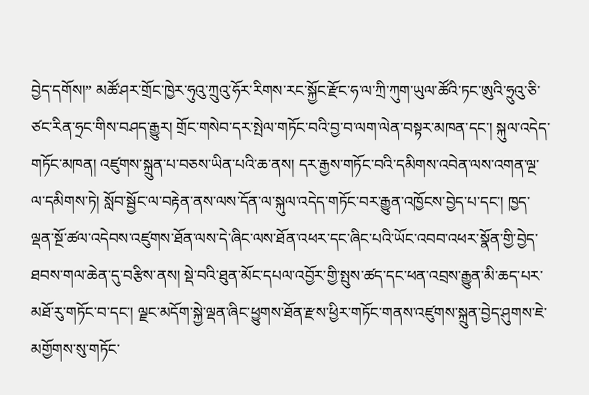བྱེད་དགོས།” མཚོ་ཤར་གྲོང་ཁྱེར་ཧུའུ་ཀྲུའུ་ཧོར་རིགས་རང་སྐྱོང་རྫོང་ཧ་ལ་ཀྲི་ཀུག་ཡུལ་ཚོའི་ཏང་ཨུའི་ཧྲུའུ་ཅི་ཙང་རིན་ཧྲང་གིས་བཤད་རྒྱུར། གྲོང་གསེབ་དར་སྤེལ་གཏོང་བའི་བྱ་བ་ལག་ལེན་བསྟར་མཁན་དང་། སྐུལ་འདེད་གཏོང་མཁན། འཛུགས་སྐྲུན་པ་བཅས་ཡིན་པའི་ཆ་ནས། དར་རྒྱས་གཏོང་བའི་དམིགས་འབེན་ལས་འགན་ལྔ་ལ་དམིགས་ཏེ། སློབ་སྦྱོང་ལ་བརྟེན་ནས་ལས་དོན་ལ་སྐུལ་འདེད་གཏོང་བར་རྒྱུན་འཁྱོངས་བྱེད་པ་དང་། ཁྱད་ལྡན་སྔོ་ཚལ་འདེབས་འཛུགས་ཐོན་ལས་དེ་ཞིང་ལས་ཐོན་འཕར་དང་ཞིང་པའི་ཡོང་འབབ་འཕར་སྣོན་གྱི་བྱེད་ཐབས་གལ་ཆེན་དུ་བརྩིས་ནས། སྡེ་བའི་ཐུན་མོང་དཔལ་འབྱོར་གྱི་སྤུས་ཚད་དང་ཕན་འབྲས་རྒྱུན་མི་ཆད་པར་མཐོ་རུ་གཏོང་བ་དང་། ལྗང་མདོག་སྐྱེ་ལྡན་ཞིང་ཕྱུགས་ཐོན་རྫས་ཕྱིར་གཏོང་གནས་འཛུགས་སྐྲུན་བྱེད་ཤུགས་ཇེ་མགྱོགས་སུ་གཏོང་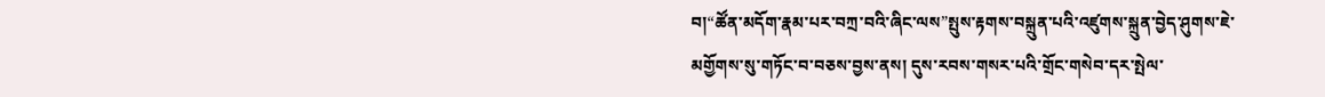བ།“ཚོན་མདོག་རྣམ་པར་བཀྲ་བའི་ཞིང་ལས”སྤུས་རྟགས་བསྐྲུན་པའི་འཛུགས་སྐྲུན་བྱེད་ཤུགས་ཇེ་མགྱོགས་སུ་གཏོང་བ་བཅས་བྱས་ནས། དུས་རབས་གསར་པའི་གྲོང་གསེབ་དར་སྤེལ་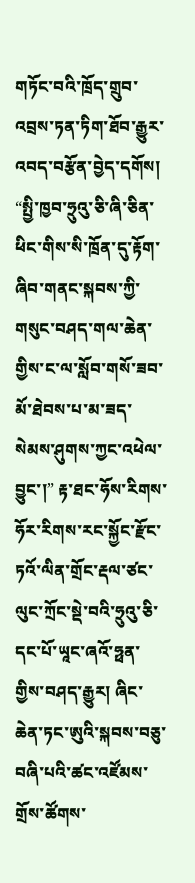གཏོང་བའི་ཁྲོད་གྲུབ་འབྲས་ཏན་ཏིག་ཐོབ་རྒྱུར་འབད་བརྩོན་བྱེད་དགོས།
“སྤྱི་ཁྱབ་ཧྲུའུ་ཅི་ཞི་ཅིན་ཕིང་གིས་སི་ཁྲོན་དུ་རྟོག་ཞིབ་གནང་སྐབས་ཀྱི་གསུང་བཤད་གལ་ཆེན་གྱིས་ང་ལ་སློབ་གསོ་ཟབ་མོ་ཐེབས་པ་མ་ཟད་སེམས་ཤུགས་ཀྱང་འཕེལ་བྱུང་།” རྟ་ཐང་ཧོས་རིགས་ཧོར་རིགས་རང་སྐྱོང་རྫོང་ཏའོ་ལིན་གྲོང་རྡལ་ཙང་ལུང་ཀྲོང་སྡེ་བའི་ཧྲུའུ་ཅི་དང་པོ་ཡཱང་ཞའོ་ཧྥན་གྱིས་བཤད་རྒྱུར། ཞིང་ཆེན་ཏང་ཨུའི་སྐབས་བཅུ་བཞི་པའི་ཚང་འཛོམས་གྲོས་ཚོགས་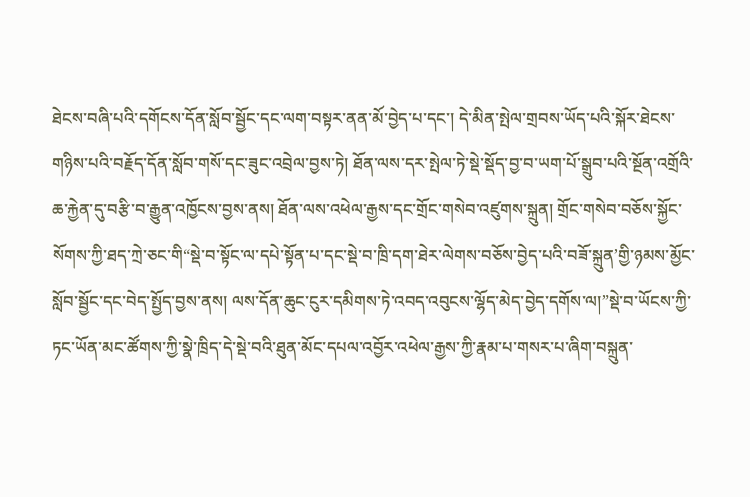ཐེངས་བཞི་པའི་དགོངས་དོན་སློབ་སྦྱོང་དང་ལག་བསྟར་ནན་མོ་བྱེད་པ་དང་། དེ་མིན་སྤེལ་གྲབས་ཡོད་པའི་སྐོར་ཐེངས་གཉིས་པའི་བརྗོད་དོན་སློབ་གསོ་དང་ཟུང་འབྲེལ་བྱས་ཏེ། ཐོན་ལས་དར་སྤེལ་ཏེ་སྡེ་སྡོད་བྱ་བ་ཡག་པོ་སྒྲུབ་པའི་སྔོན་འགྲོའི་ཆ་རྐྱེན་དུ་བརྩི་བ་རྒྱུན་འཁྱོངས་བྱས་ནས། ཐོན་ལས་འཕེལ་རྒྱས་དང་གྲོང་གསེབ་འཛུགས་སྐྲུན། གྲོང་གསེབ་བཅོས་སྐྱོང་སོགས་ཀྱི་ཐད་ཀྲེ་ཅང་གི“སྡེ་བ་སྟོང་ལ་དཔེ་སྟོན་པ་དང་སྡེ་བ་ཁྲི་དག་ཐེར་ལེགས་བཅོས་བྱེད་པའི་བཟོ་སྐྲུན’གྱི་ཉམས་མྱོང་སློབ་སྦྱོང་དང་བེད་སྤྱོད་བྱས་ནས། ལས་དོན་ཆུང་ངུར་དམིགས་ཏེ་འབད་འབུངས་ལྷོད་མེད་བྱེད་དགོས་ལ།”སྡེ་བ་ཡོངས་ཀྱི་ཏང་ཡོན་མང་ཚོགས་ཀྱི་སྣེ་ཁྲིད་དེ་སྡེ་བའི་ཐུན་མོང་དཔལ་འབྱོར་འཕེལ་རྒྱས་ཀྱི་རྣམ་པ་གསར་པ་ཞིག་བསྐྲུན་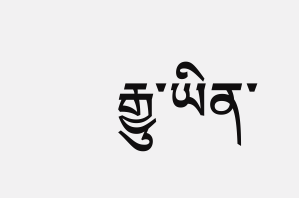རྒྱུ་ཡིན་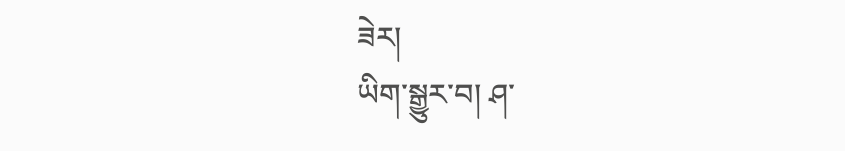ཟེར།
ཡིག་སྒྱུར་བ། ཤ་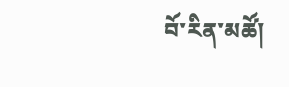བོ་རིན་མཚོ།